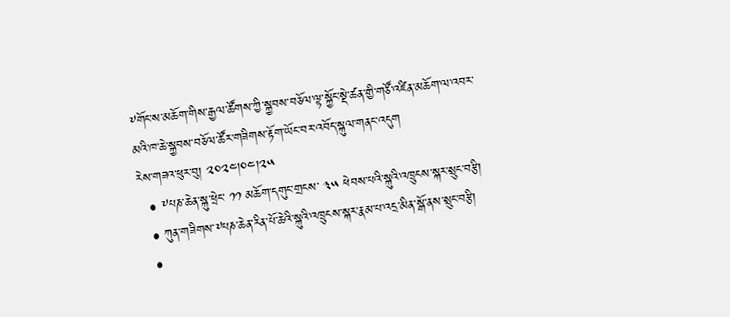༸གོང་ས་མཆོག་གིས་རྒྱལ་ཚོགས་ཀྱི་སྐྱབས་བཅོལ་ལྟ་སྐྱོང་སྡེ་ཚན་གྱི་གཙོ་འཛིན་མཆོག་ལ་འབར་མའི་ཁ་ཆེ་སྐྱབས་བཅོལ་ཚོར་གཟིགས་རྟོག་ཡོང་བར་འབོད་སྐུལ་གནང་འདུག
རེས་གཟའ་ཕུར་བུ། ༢༠༢༤།༠༤།༢༥
  • ༸པཎ་ཆེན་སྐུ་ཕྲེང་ ༡༡ མཆོག་དགུང་གྲངས་ ༣༥ ཕེབས་པའི་སྐུའི་འཁྲུངས་སྐར་སྲུང་བརྩི།
  • ཀུན་གཟིགས་༸པཎ་ཆེན་རིན་པོ་ཆེའི་སྐུའི་འཁྲུངས་སྐར་རྣམ་པ་འདྲ་མིན་སྒོ་ནས་སྲུང་བརྩི།
  •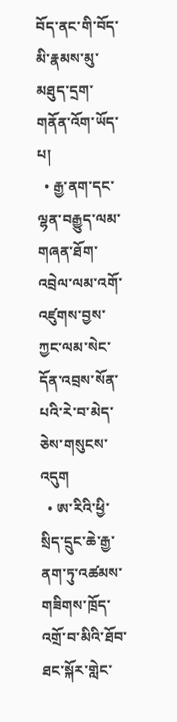བོད་ནང་གི་བོད་མི་རྣམས་མུ་མཐུད་དྲག་གནོན་འོག་ཡོད་པ།
  • རྒྱ་ནག་དང་ལྷན་བརྒྱུད་ལམ་གཞན་ཐོག་འབྲེལ་ལམ་འགོ་འཛུགས་བྱས་ཀྱང་ལམ་སེང་དོན་འབྲས་སོན་པའི་རེ་བ་མེད་ཅེས་གསུངས་འདུག
  • ཨ་རིའི་ཕྱི་སྲིད་དྲུང་ཆེ་རྒྱ་ནག་ཏུ་འཚམས་གཟིགས་ཁྲོད་འགྲོ་བ་མིའི་ཐོབ་ཐང་སྐོར་གླེང་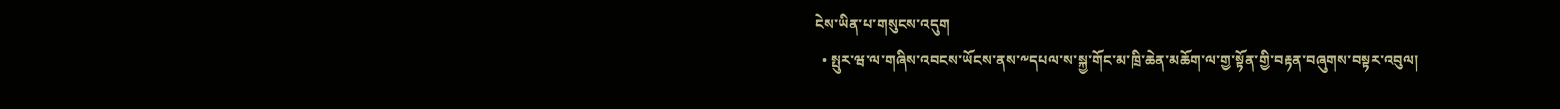ངེས་ཡིན་པ་གསུངས་འདུག
  • སྤུར་ཝ་ལ་གཞིས་འབངས་ཡོངས་ནས་༸དཔལ་ས་སྐྱ་གོང་མ་ཁྲི་ཆེན་མཆོག་ལ་གྱ་སྟོན་གྱི་བརྟན་བཞུགས་བསྟར་འབུལ།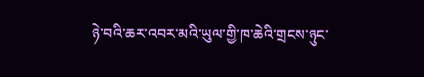ཉེ་བའི་ཆར་འབར་མའི་ཡུལ་གྱི་ཁ་ཆེའི་གྲངས་ཉུང་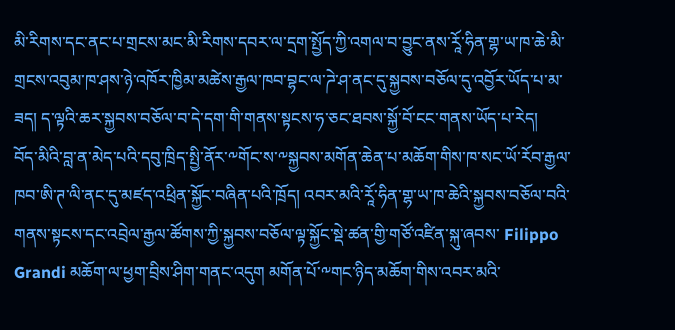མི་རིགས་དང་ནང་པ་གྲངས་མང་མི་རིགས་དབར་ལ་དྲག་སྤྱོད་ཀྱི་འགལ་བ་བྱུང་ནས་རཱོ་ཧིན་གྷ་ཡ་ཁ་ཆེ་མི་གྲངས་འབུམ་ཁ་ཤས་ཉེ་འཁོར་ཁྱིམ་མཚེས་རྒྱལ་ཁབ་བྷང་ལ་ཌེ་ཤ་ནང་དུ་སྐྱབས་བཅོལ་དུ་འབྱོར་ཡོད་པ་མ་ཟད། ད་ལྟའི་ཆར་སྐྱབས་བཅོལ་བ་དེ་དག་གི་གནས་སྟངས་ཧ་ཅང་ཐབས་སྐྱོ་བོ་ངང་གནས་ཡོད་པ་རེད།
བོད་མིའི་བླ་ན་མེད་པའི་དབུ་ཁྲིད་སྤྱི་ནོར་༸གོང་ས་༸སྐྱབས་མགོན་ཆེན་པ་མཆོག་གིས་ཁ་སང་ཡོ་རོབ་རྒྱལ་ཁབ་ཨི་ཊ་ལི་ནང་དུ་མཛད་འཕྲིན་སྐྱོང་བཞིན་པའི་ཁྲོད། འབར་མའི་རཱོ་ཧིན་གྷ་ཡ་ཁ་ཆེའི་སྐྱབས་བཅོལ་བའི་གནས་སྟངས་དང་འབྲེལ་རྒྱལ་ཚོགས་ཀྱི་སྐྱབས་བཅོལ་ལྟ་སྐྱོང་སྡེ་ཚན་གྱི་གཙོ་འཛིན་སྐུ་ཞབས་ Filippo Grandi མཆོག་ལ་ཕྱག་བྲིས་ཤིག་གནང་འདུག མགོན་པོ་༸གང་ཉིད་མཆོག་གིས་འབར་མའི་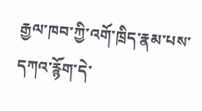རྒྱལ་ཁབ་ཀྱི་འགོ་ཁྲིད་རྣམ་པས་དཀའ་རྙོག་དེ་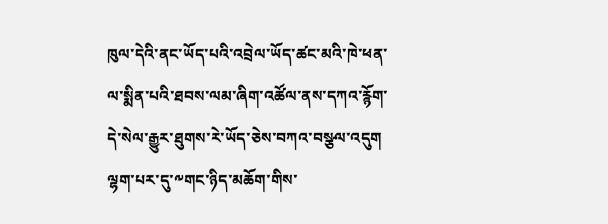ཁུལ་དེའི་ནང་ཡོད་པའི་འབྲེལ་ཡོད་ཚང་མའི་ཁེ་ཕན་ལ་སྨིན་པའི་ཐབས་ལམ་ཞིག་འཚོལ་ནས་དཀའ་རྙོག་དེ་སེལ་རྒྱུར་ཐུགས་རེ་ཡོད་ཅེས་བཀའ་བསྩལ་འདུག
ལྷག་པར་དུ་༸གང་ཉིད་མཆོག་གིས་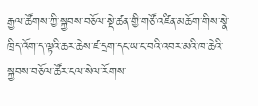རྒྱལ་ཚོགས་ཀྱི་སྐྱབས་བཅོལ་སྡེ་ཚན་གྱི་གཙོ་འཛིན་མཆོག་གིས་སྣེ་ཁྲིད་འོག་ད་ལྟའི་ཆར་ཆེས་ཛ་དྲག་དང་ཡ་ང་བའི་འབར་མའི་ཁ་ཆེའི་སྐྱབས་བཅོལ་ཚོར་ངལ་སེལ་རོགས་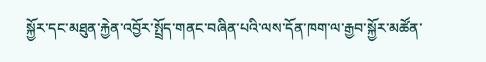སྐྱོར་དང་མཐུན་རྐྱེན་འབྱོར་སྤྲོད་གནང་བཞིན་པའི་ལས་དོན་ཁག་ལ་རྒྱབ་སྐྱོར་མཚོན་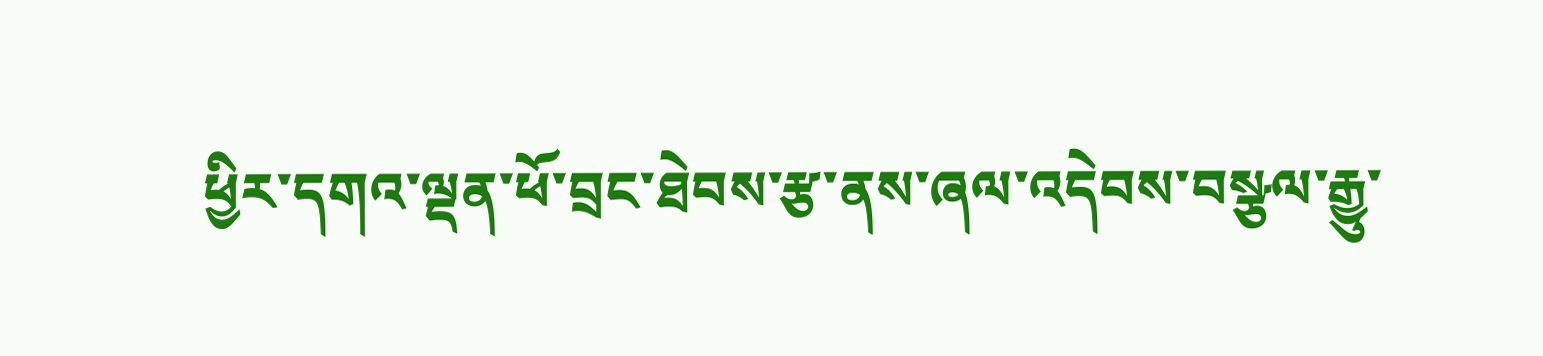ཕྱིར་དགའ་ལྡན་ཕོ་བྲང་ཐེབས་རྩ་ནས་ཞལ་འདེབས་བསྩལ་རྒྱུ་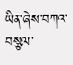ཡིན་ཞེས་བཀའ་བསྩལ་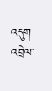འདུག
འབྲེལ་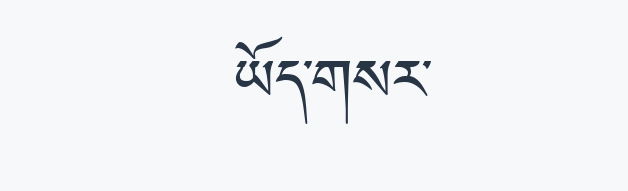ཡོད་གསར་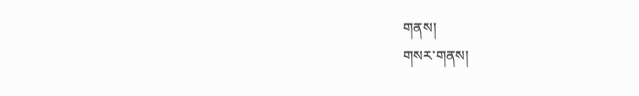གནས།
གསར་གནས།